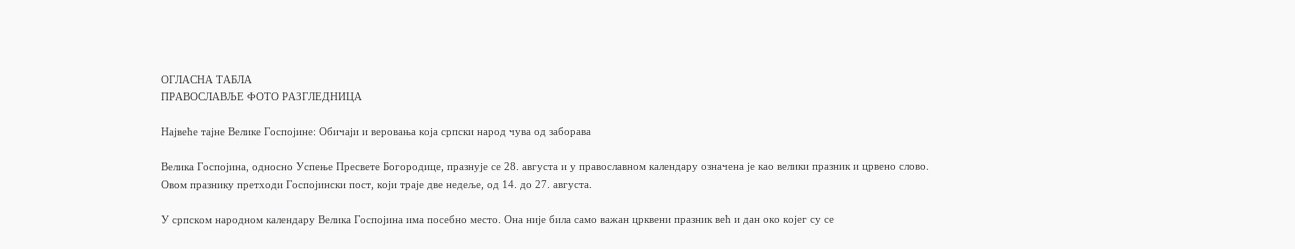ОГЛАСНА ТАБЛА
ПРАВОСЛАВЉЕ ФОТО РАЗГЛЕДНИЦА

Највеће тајне Велике Госпојине: Обичаји и веровања која српски народ чува од заборава

Велика Госпојина, односно Успење Пресвете Богородице, празнује се 28. августа и у православном календару означена је као велики празник и црвено слово. Овом празнику претходи Госпојински пост, који траје две недеље, од 14. до 27. августа.

У српском народном календару Велика Госпојина има посебно место. Она није била само важан црквени празник већ и дан око којег су се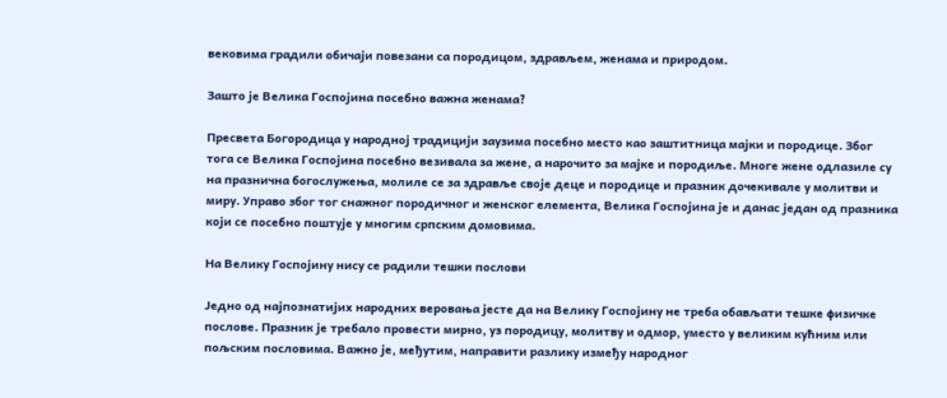вековима градили обичаји повезани са породицом, здрављем, женама и природом.

Зашто је Велика Госпојина посебно важна женама?

Пресвета Богородица у народној традицији заузима посебно место као заштитница мајки и породице. Због тога се Велика Госпојина посебно везивала за жене, а нарочито за мајке и породиље. Многе жене одлазиле су на празнична богослужења, молиле се за здравље своје деце и породице и празник дочекивале у молитви и миру. Управо због тог снажног породичног и женског елемента, Велика Госпојина је и данас један од празника који се посебно поштује у многим српским домовима.

На Велику Госпојину нису се радили тешки послови

Једно од најпознатијих народних веровања јесте да на Велику Госпојину не треба обављати тешке физичке послове. Празник је требало провести мирно, уз породицу, молитву и одмор, уместо у великим кућним или пољским пословима. Важно је, међутим, направити разлику између народног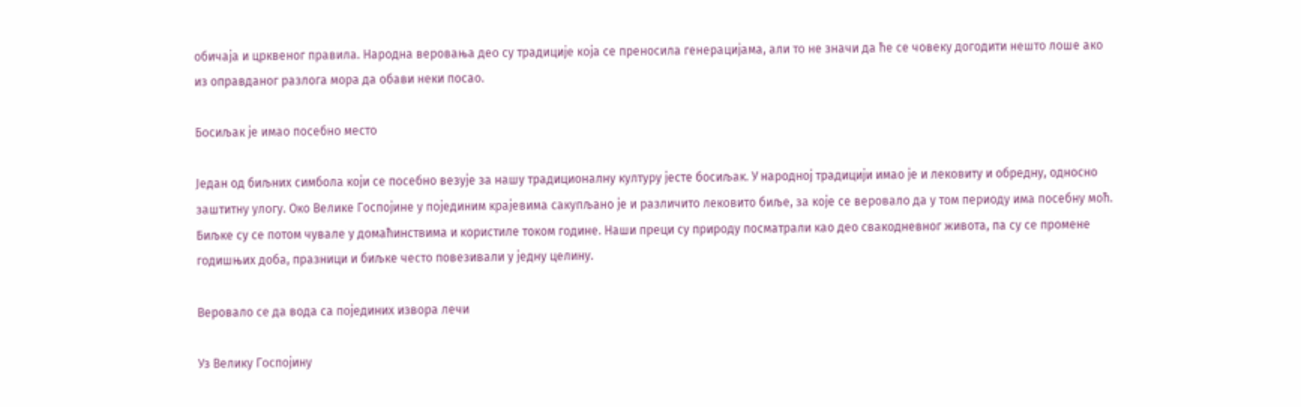обичаја и црквеног правила. Народна веровања део су традиције која се преносила генерацијама, али то не значи да ће се човеку догодити нешто лоше ако из оправданог разлога мора да обави неки посао.

Босиљак је имао посебно место

Један од биљних симбола који се посебно везује за нашу традиционалну културу јесте босиљак. У народној традицији имао је и лековиту и обредну, односно заштитну улогу. Око Велике Госпојине у појединим крајевима сакупљано је и различито лековито биље, за које се веровало да у том периоду има посебну моћ. Биљке су се потом чувале у домаћинствима и користиле током године. Наши преци су природу посматрали као део свакодневног живота, па су се промене годишњих доба, празници и биљке често повезивали у једну целину.

Веровало се да вода са појединих извора лечи

Уз Велику Госпојину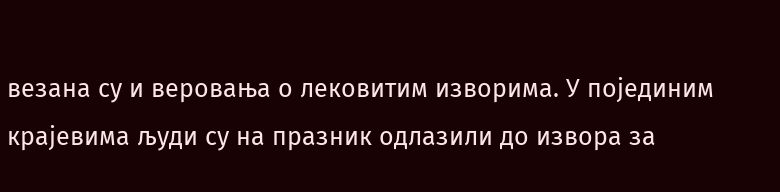везана су и веровања о лековитим изворима. У појединим крајевима људи су на празник одлазили до извора за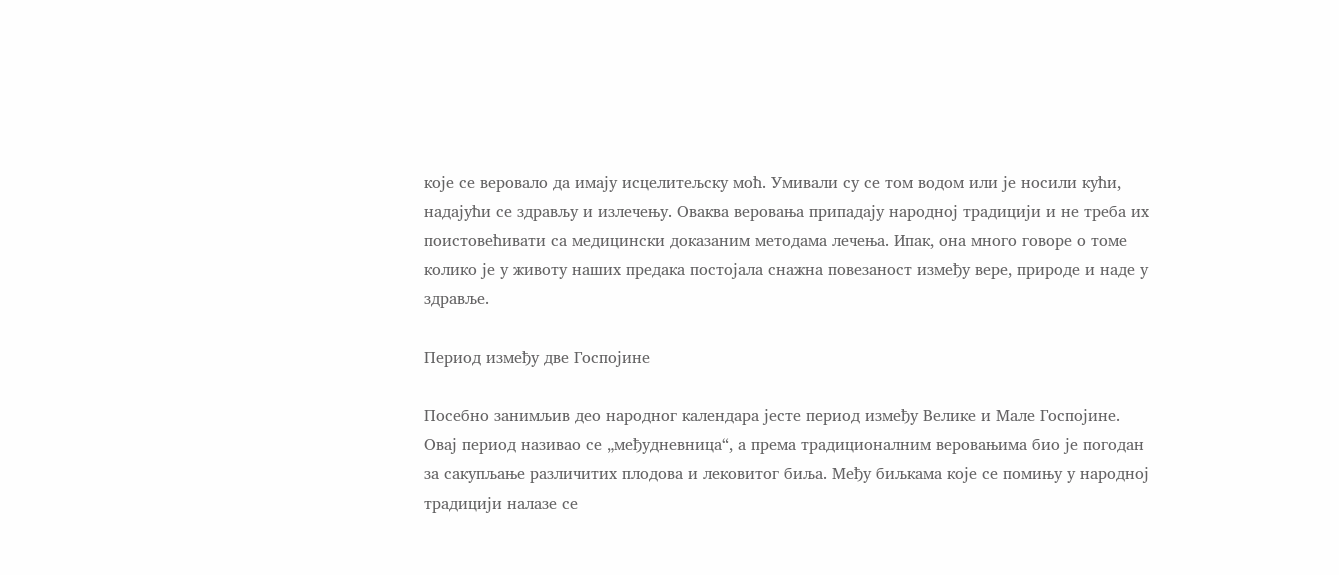које се веровало да имају исцелитељску моћ. Умивали су се том водом или је носили кући, надајући се здрављу и излечењу. Оваква веровања припадају народној традицији и не треба их поистовећивати са медицински доказаним методама лечења. Ипак, она много говоре о томе колико је у животу наших предака постојала снажна повезаност између вере, природе и наде у здравље.

Период између две Госпојине

Посебно занимљив део народног календара јесте период између Велике и Мале Госпојине. Овај период називао се „међудневница“, а према традиционалним веровањима био је погодан за сакупљање различитих плодова и лековитог биља. Међу биљкама које се помињу у народној традицији налазе се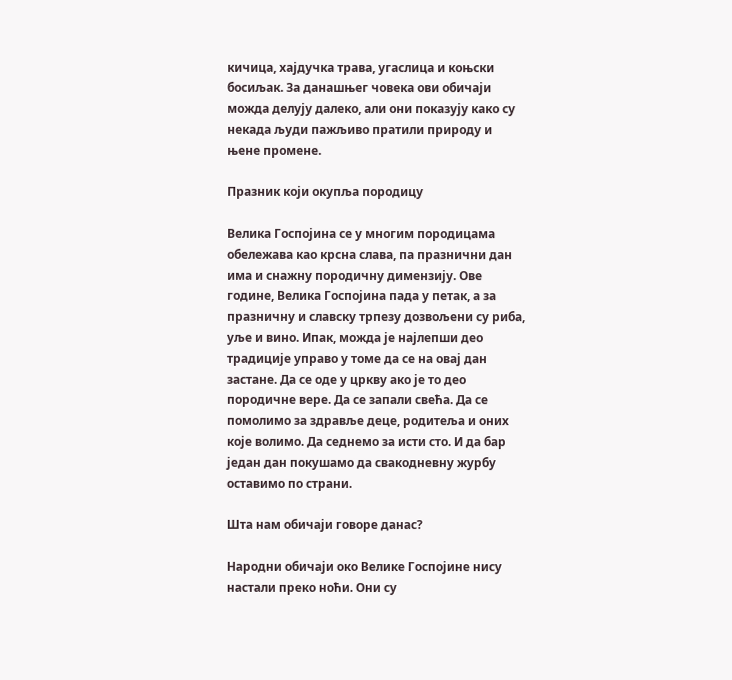кичица, хајдучка трава, угаслица и коњски босиљак. За данашњег човека ови обичаји можда делују далеко, али они показују како су некада људи пажљиво пратили природу и њене промене.

Празник који окупља породицу

Велика Госпојина се у многим породицама обележава као крсна слава, па празнични дан има и снажну породичну димензију. Ове године, Велика Госпојина пада у петак, а за празничну и славску трпезу дозвољени су риба, уље и вино. Ипак, можда је најлепши део традиције управо у томе да се на овај дан застане. Да се оде у цркву ако је то део породичне вере. Да се запали свећа. Да се помолимо за здравље деце, родитеља и оних које волимо. Да седнемо за исти сто. И да бар један дан покушамо да свакодневну журбу оставимо по страни.

Шта нам обичаји говоре данас?

Народни обичаји око Велике Госпојине нису настали преко ноћи. Они су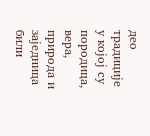део традиције у којој су породица, вера, природа и заједница били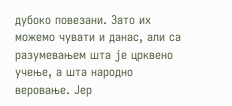дубоко повезани. Зато их можемо чувати и данас, али са разумевањем шта је црквено учење, а шта народно веровање. Јер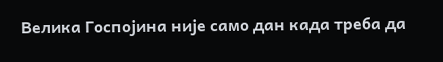Велика Госпојина није само дан када треба да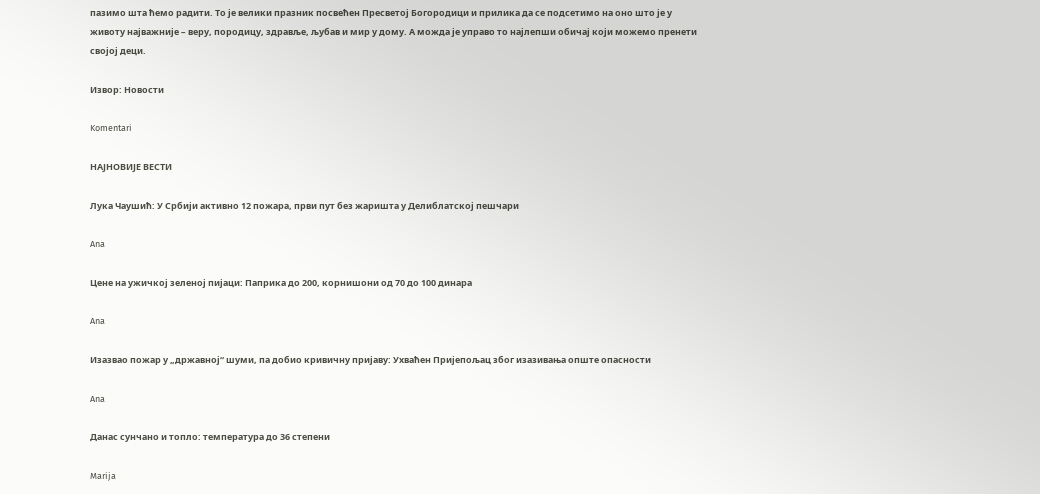пазимо шта ћемо радити. То је велики празник посвећен Пресветој Богородици и прилика да се подсетимо на оно што је у животу најважније – веру, породицу, здравље, љубав и мир у дому. А можда је управо то најлепши обичај који можемо пренети својој деци.

Извор: Новости

Komentari

НАЈНОВИЈЕ ВЕСТИ

Лука Чаушић: У Србији активно 12 пожара, први пут без жаришта у Делиблатској пешчари

Ana

Цене на ужичкој зеленој пијаци: Паприка до 200, корнишони од 70 до 100 динара

Ana

Изазвао пожар у „државној“ шуми, па добио кривичну пријаву: Ухваћен Пријепољац због изазивања опште опасности

Ana

Данас сунчано и топло: температура до 36 степени

Marija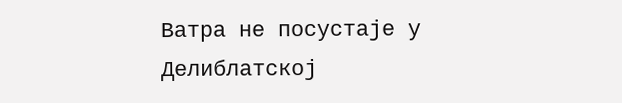Ватра не посустаје у Делиблатској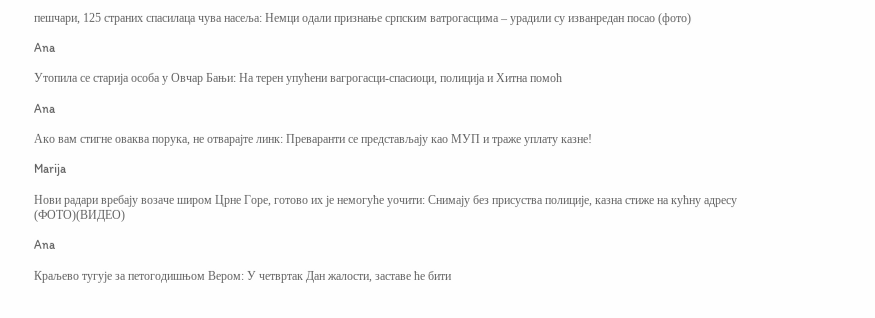пешчари, 125 страних спасилаца чува насеља: Немци одали признање српским ватрогасцима – урадили су изванредан посао (фото)

Ana

Утопила се старија особа у Овчар Бањи: На терен упућени вагрогасци-спасиоци, полиција и Хитна помоћ

Ana

Ако вам стигне оваква порука, не отварајте линк: Преваранти се представљају као МУП и траже уплату казне!

Marija

Нови радари вребају возаче широм Црне Горе, готово их је немогуће уочити: Снимају без присуства полиције, казна стиже на кућну адресу (ФОТО)(ВИДЕО)

Ana

Краљево тугује за петогодишњом Вером: У четвртак Дан жалости, заставе ће бити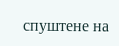спуштене на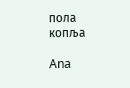пола копља

Ana